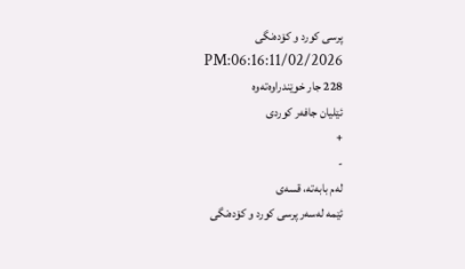پرسی کورد و کۆدەنگی
PM:06:16:11/02/2026
228 جار خوێندراوەتەوە
ئێلیان جافەر کوردی
+
-
لەم بابەتە، قسەی
ئێمە لەسەر پرسی کورد و کۆدەنگی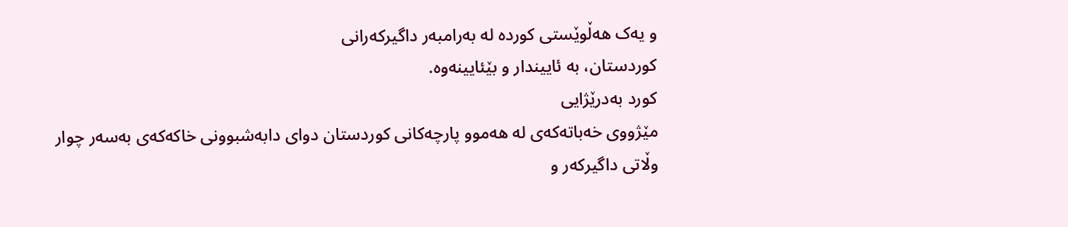و یەک هەڵوێستی کوردە لە بەرامبەر داگیرکەرانی
کوردستان، بە ئاییندار و بێئایینەوە.
کورد بەدرێژایی
مێژووی خەباتەکەی لە هەموو پارچەکانی کوردستان دوای دابەشبوونی خاکەکەی بەسەر چوار
وڵاتی داگیرکەر و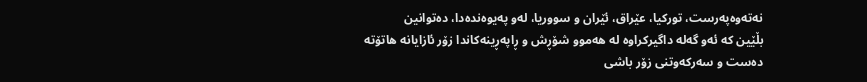نەتەوەپەرست، تورکیا، عێراق، ئێران و سووریا، لەو پەیوەندەدا، دەتوانین
بڵێین کە ئەو گەلە داگیرکراوە لە هەموو شۆڕش و ڕاپەڕینەکاندا زۆر ئازایانە هاتۆتە
دەست و سەرکەوتنی زۆر باشی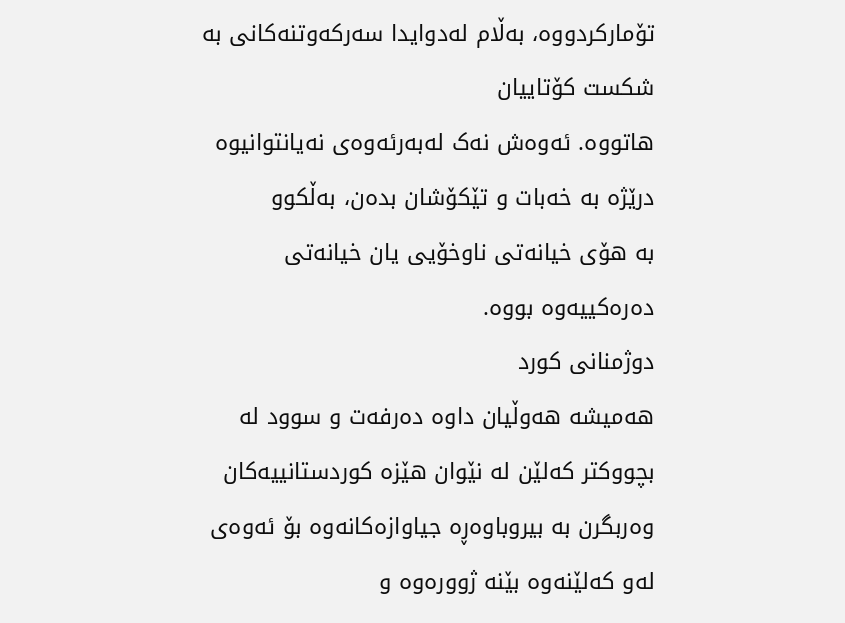تۆمارکردووە، بەڵام لەدوایدا سەرکەوتنەکانی بە شکست کۆتاییان
هاتووە. ئەوەش نەک لەبەرئەوەی نەیانتوانیوە درێژە بە خەبات و تێکۆشان بدەن، بەڵکوو
بە هۆی خیانەتی ناوخۆیی یان خیانەتی دەرەکییەوە بووە.
دوژمنانی کورد
هەمیشە هەوڵیان داوە دەرفەت و سوود لە بچووکتر کەلێن لە نێوان هێزە کوردستانییەکان
وەربگرن بە بیروباوەڕە جیاوازەکانەوە بۆ ئەوەی لەو کەلێنەوە بێنە ژوورەوە و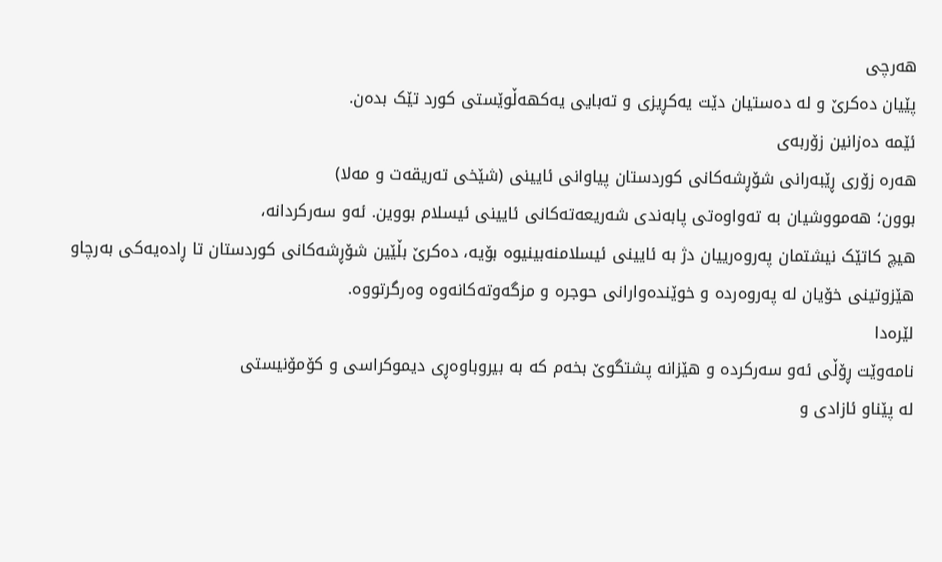هەرچی
پێیان دەکرێ و لە دەستیان دێت یەکڕیزی و تەبایی یەکهەڵوێستی کورد تێک بدەن.
ئێمە دەزانین زۆربەی
هەرە زۆری ڕێبەرانی شۆڕشەکانی کوردستان پیاوانی ئایینی (شێخی تەریقەت و مەلا)
بوون؛ هەمووشیان بە تەواوەتی پابەندی شەریعەتەکانی ئایینی ئیسلام بووین. ئەو سەرکردانە،
هیچ کاتێک نیشتمان پەروەرییان دژ بە ئایینی ئیسلامنەبینیوە بۆیە، دەکرێ بڵێین شۆڕشەکانی کوردستان تا ڕادەیەکی بەرچاو هێزوتینی خۆیان لە پەروەردە و خوێندەوارانی حوجرە و مزگەوتەکانەوە وەرگرتووە.
لێرەدا
نامەوێت ڕۆڵی ئەو سەرکردە و هێزانە پشتگوێ بخەم کە بە بیروباوەڕی دیموکراسی و کۆمۆنیستی
لە پێناو ئازادی و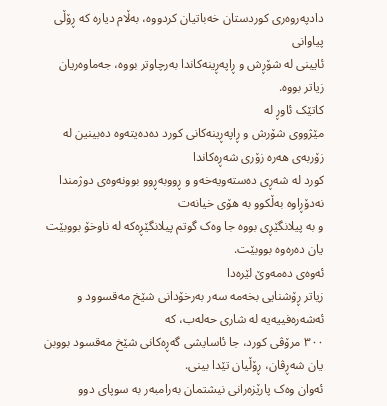دادپەروەری کوردستان خەباتیان کردووە، بەڵام دیارە کە ڕۆڵی پیاوانی
ئایینی لە شۆڕش و ڕاپەڕینەکاندا بەرچاوتر بووە، جەماوەریان زیاتر بووە.
کاتێک ئاوڕ لە
مێژووی شۆرش و ڕاپەڕینەکانی کورد دەدەیتەوە دەبینین لە زۆربەی هەرە زۆری شەڕەکاندا
کورد لە شەڕی دەستەویەخەو و ڕووبەڕوو بوونەوەی دوژمندا نەدۆڕاوە بەڵکوو بە هۆی خیانەت
و بە پیلانگێڕی بووە جا وەک گوتم پیلانگێڕەکە لە ناوخۆ بووبێت یان دەرەوە بووبێت.
ئەوەی دەمەوێ لێرەدا
زیاتر ڕۆشنایی بخەمە سەر بەرخۆدانی شێخ مەقسوود و ئەشەرەفییەیە لە شاری حەلەب، کە
٣٠٠ مرۆڤی کورد، جا ئاسایشی گەڕەکانی شێخ مەقسود بووبن یان شەڕڤان، ڕۆڵیان تێدا بینی.
ئەوان وەک پارێزەرانی نیشتمان بەرامبەر بە سوپای دوو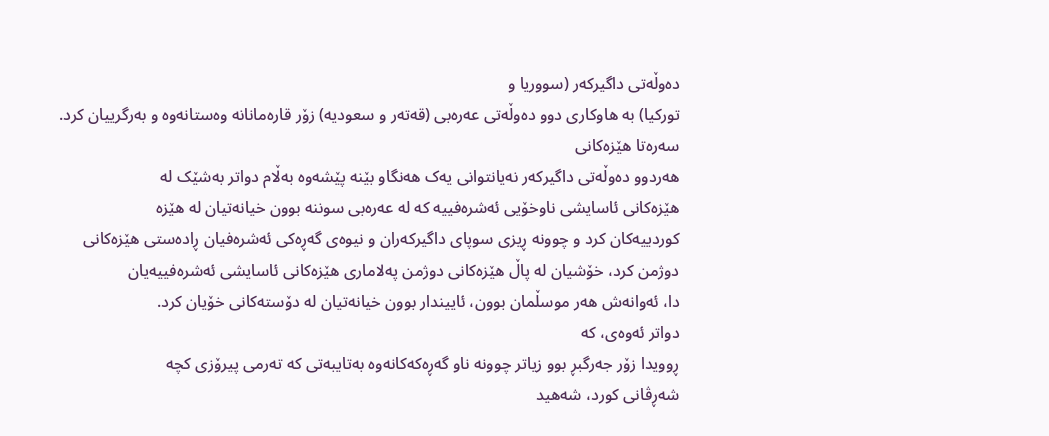دەوڵەتی داگیرکەر (سووریا و
تورکیا) بە هاوکاری دوو دەوڵەتی عەرەبی (قەتەر و سعودیە) زۆر قارەمانانە وەستانەوە و بەرگرییان کرد.
سەرەتا هێزەکانی
هەردوو دەوڵەتی داگیرکەر نەیانتوانی یەک هەنگاو بێنە پێشەوە بەڵام دواتر بەشێک لە
هێزەکانی ئاسایشی ناوخۆیی ئەشرەفییە کە لە عەرەبی سوننە بوون خیانەتیان لە هێزە
کوردییەکان کرد و چوونە ڕیزی سوپای داگیرکەران و نیوەی گەڕەکی ئەشرەفیان ڕادەستی هێزەکانی
دوژمن کرد، خۆشیان لە پاڵ هێزەکانی دوژمن پەلاماری هێزەکانی ئاسایشی ئەشرەفییەیان
دا، ئەوانەش هەر موسڵمان بوون، ئاییندار بوون خیانەتیان لە دۆستەکانی خۆیان کرد.
دواتر ئەوەی، کە
ڕوویدا زۆر جەرگبڕ بوو زیاتر چوونە ناو گەڕەکەکانەوە بەتایبەتی کە تەرمی پیرۆزی کچە
شەڕڤانی کورد، شەهید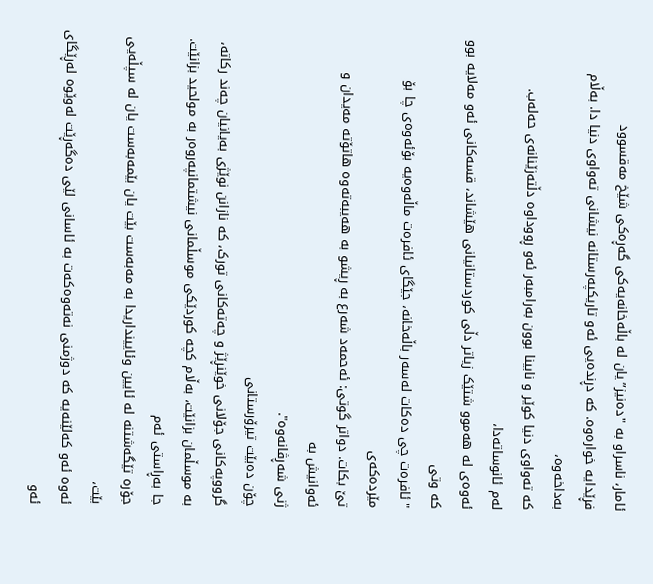ئامار، ناسراو بە "دەنیز”یان لە باڵەخانەیەکی گەڕەکی شێخ مەقسوود
فڕێدایە خوارەوە. کە دڕندەیی ئەو تاریکپەرستانە نیشانی تەواوی دنیا دا. بەڵام بەداخەوە،
کە تەواوی دنیا کوێر و نابینا بوون بەرامبەر ئەو ڕووداوە دڵتەزێنانەی حەلەب.
لەم ئانوساتەدا،
ئەوەی لە هەموو شتێک زیاتر دڵی کوردستانیانی هێشاند، قسەکانی ئەو مەلایە بوو کە وتی
"ئافرەت چی دەکات لەسەر باڵەخانە، جێگای ئافرەت ماڵەوەیە بۆئەوەی چا بۆ مێردەکەی
تێ بکات. دواتر گوتی: ئەحمەد شەرع بە ڕیشو بە هەیبەتەوە هاتۆتە مەیدان و ئەوانیش بە
ژنی شەڕڤانەوە".
چۆن دەبێت تیرۆرستانی
گرووپەکانی جۆلانی خوێنڕێژ و چەتەکانی تورک، کە نازانن نوێژی بەیانیان چەند رکاتە،
بە موسڵمان بزانێت، بەڵام کچە کوردێکی موسڵمانی نیشتمانپەروەر بە مولحید بزانێت.
جا بەڕاستی ئەم
جۆرە تێگەشتنە لە ئایین وئایینداریدا بە مەبەست بێت یان بێمەبەست یان لە سپڵەیی بێت،
ئەوە ئەو کەلێنەیە کە دوژمنی نەتەوەکەت بە ئاسانی لێی دەگەڕێت لەوێوە لەڕێگای ئەو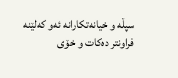سپڵە و خیانەتکارانە ئەو کەلێنە فراونتر دەکات و خۆی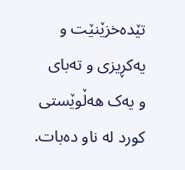تێدەخزێنێت و یەکڕیزی و تەبای
و یەک هەڵوێستی کورد لە ناو دەبات.